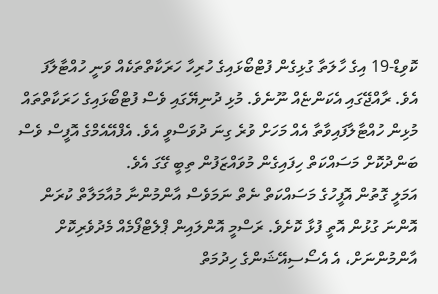ކޮވިޑް-19 އިގެ ހާލަތާ ގުޅިގެން ފުޓްބޯޅައިގެ ހުރިހާ ހަރަކާތްތަކެއް ވަނީ ހުއްޓާލާފަ އެވެ. ރާއްޖޭގައި އެކަންޏެއް ނޫނެވެ. މުޅި ދުނިޔޭގައި ވެސް ފުޓްބޯޅައިގެ ހަރަކާތްތައް މުޅިން ހުއްޓާލާފައިވާތާ އެއް މަހަށް ވުރެ ގިނަ ދުވަސްވީ އެވެ. އެފްއޭއެމްގެ އޮފީސް ވެސް ބަންދުކޮށް މަސައްކަތް ހިފައިގެން މުވައްޒަފުން ތިބީ ގޭގަ އެވެ.
އަމަލީ ގޮތުން އޮފީހުގެ މަސައްކަތް ނެތް ނަމަވެސް އާންމުންނާ މުއާމަލާތް ކުރަން އޮންނަ ގުޅުން އޮތީ ފުޅާ ކޮށެވެ. ރަސްމީ އޮންލައިން ޕްލެޓްފޯމެއް މެދުވެރިކޮށް އާންމުންނަށް، އެ އެސޯސިއޭޝަންގެ ހިދުމަތް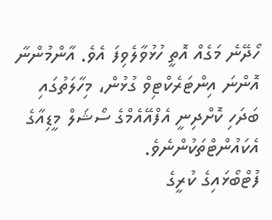ހޯދޭނެ މަގެއް އޮތީ ހުޅުވާލެވިފަ އެވެ. އާންމުންނާ އޮންނަ އިންޓަރެކްޓިވް ގުޅުން، މިހާލަތުގައި ބަދަހި ކޮށްދިނީ އެފްއޭއެމްގެ ސޯޝަލް މީޑިއާގެ އެކައުންޓްތަކުންނެވެ.
ފުޓްބޯޅައިގެ ކުރީގެ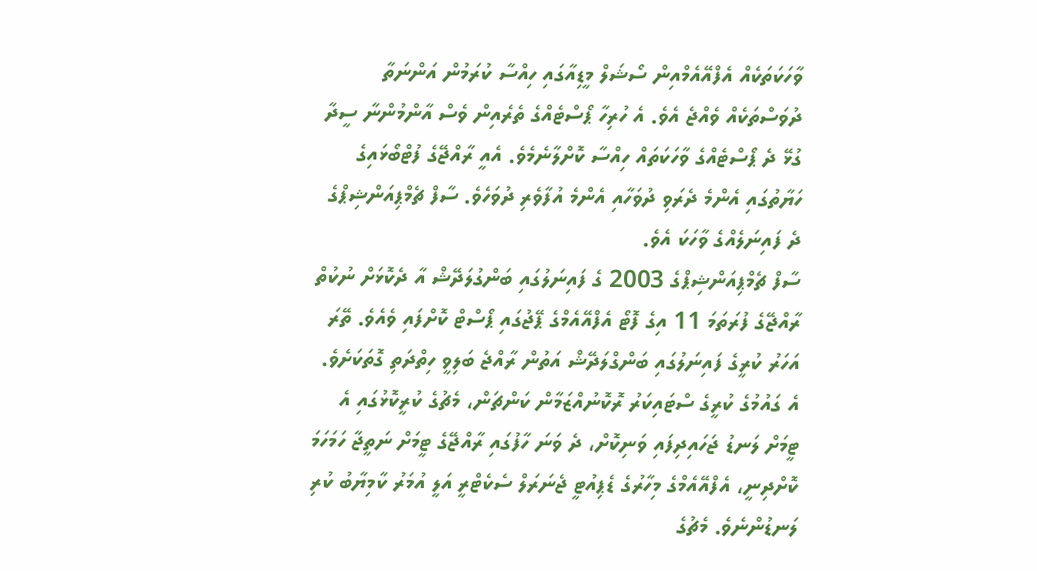ވާހަކަތަކެއް އެފްއޭއެމްއިން ސޯޝަލް މީޑިއާގައި ހިއްސާ ކުރަމުން އަންނަތާ ދުވަސްތަކެއް ވެއްޖެ އެވެ. އެ ހުރިހާ ޕޯސްޓެއްގެ ތެރެއިން ވެސް އާންމުންނާ ސީދާ ގުޅޭ ދެ ޕޯސްޓެއްގެ ވާހަކަތައް ހިއްސާ ކޮށްލާނެމެވެ. އެއީ ރާއްޖޭގެ ފުޓްބޯޅައިގެ ހަޔާތުގައި އެންމެ ދެރަވި ދުވަހާއި އެންމެ އުފާވެރި ދުވަހެވެ. ސާފް ޗެމްޕިއަންޝިޕްގެ ދެ ފައިނަލެއްގެ ވާހަކަ އެވެ.
ސާފް ޗެމްޕިއަންޝިޕްގެ 2003 ގެ ފައިނަލުގައި ބަންގުލަދޭޝް އާ ދެކޮޅަށް ނުކުތް ރާއްޖޭގެ ފުރަތަމަ 11 އިގެ ފޮޓޯ އެފްއޭއެމްގެ ޕޭޖުގައި ޕޯސްޓް ކޮށްފައި ވެއެވެ. ތޭރަ އަހަރު ކުރީގެ ފައިނަލުގައި ބަންގްލަދޭޝް އަތުން ރާއްޖެ ބަލިވީ ހިތްދަތި ގޮތަކަށެވެ. އެ ގައުމުގެ ކުރީގެ ސްޓައިކަރު ރޮކޮނުއްޒަމާން ކަންޗަން، މެޗުގެ ކުރީކޮޅުގައި އެ ޓީމަށް ލަނޑު ޖަހައިދިފައި ވަނިކޮށް، ދެ ވަނަ ހާފުގައި ރާއްޖޭގެ ޓީމަށް ނަތީޖާ ހަމަހަމަ ކޮށްދިނީ، އެފްއޭއެމްގެ މިހާރުގެ ޑެޕިއުޓީ ޖެނަރަލް ސެކެޓްރީ އަލީ އުމަރު ކާމިޔާބު ކުރި ލަނޑުންނެވެ. މެޗުގެ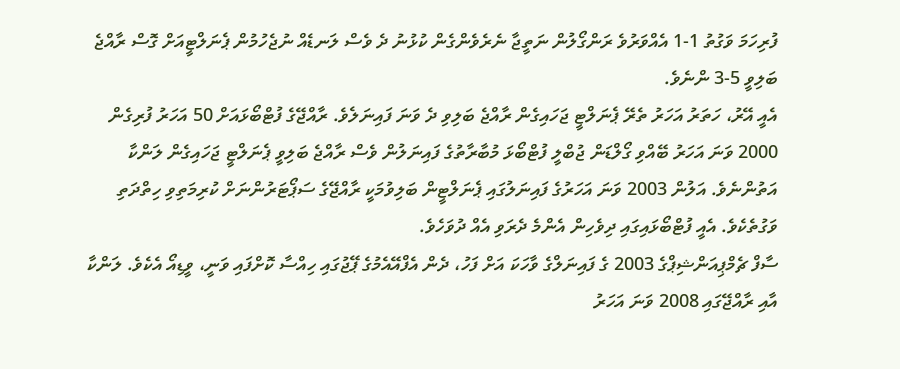ފުރިހަމަ ވަގުތު 1-1 އެއްވަރުވެ ރަންގޯލުން ނަތީޖާ ނެރެވެންގެން ކުޅުނު ދެ ވެސް ލަނޑެއް ނުޖެހުމުން ޕެނަލްޓީއަށް ގޮސް ރާއްޖެ ބަލިވީ 5-3 ންނެވެ.
އެއީ އޭރު، ހަތަރު އަހަރު ތެރޭ ޕެނަލްޓީ ޖަހައިގެން ރާއްޖެ ބަލިވި ދެ ވަނަ ފައިނަލެވެ. ރާއްޖޭގެ ފުޓްބޯޅައަށް 50 އަހަރު ފުރިގެން 2000 ވަނަ އަހަރު ބޭއްވި ގޯލްޑަން ޖުބްލީ ފުޓްބޯޅަ މުބާރާތުގެ ފައިނަލުން ވެސް ރާއްޖެ ބަލިވީ ޕެނަލްޓީ ޖަހައިގެން ލަންކާ އަތުންނެވެ. އަލުން 2003 ވަނަ އަހަރުގެ ފައިނަލުގައި ޕެނަލްޓީން ބަލިވުމަކީ ރާއްޖޭގެ ސަޕޯޓަރުންނަށް ކުރިމަތިވި ހިތްދަތި ވަގުތެކެވެ. އެއީ ފުޓްބޯޅައިގައި ދިވެހިން އެންމެ ދެރަވި އެއް ދުވަހެވެ.
ސާފް ޗެމްޕިއަންޝިޕްގެ 2003 ގެ ފައިނަލްގެ ވާހަކަ އަށް ފަހު، ދެން އެފްއޭއެމުގެ ޕޭޖުގައި ހިއްސާ ކޮށްފައި ވަނީ، ވީޑިއޯ އެކެވެ. ލަންކާ އާއި ރާއްޖޭގައި 2008 ވަނަ އަހަރު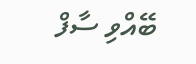ބޭއްވި ސާފް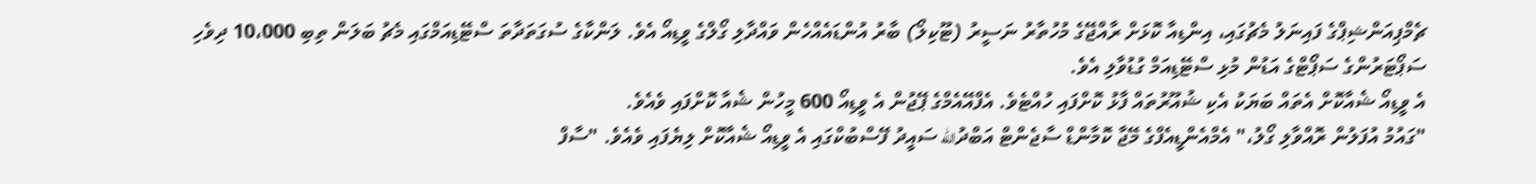ޗެމްޕިއަންޝިޕްގެ ފައިނަލު މެޗުގައި، އިންޑިއާ ކޮޅަށް ރާއްޖޭގެ މުހުތާރު ނަސީރު (ޓޫކިލޯ) ބާރު އުންޑައެއްހެން ވައްދާލި ގޯލްގެ ވީޑިއޯ އެވެ. ލަންކާގެ ސުގަތަދާތަ ސްޓޭޑިއަމްގައި މެޗު ބަލަން ތިބި 10،000 ދިވެހި ސަޕޯޓަރުންގެ ސަޕޯޓްގެ އަޑުން މުޅި ސްޓޭޑިއަމް ގުޑުވާލި އެވެ.
އެ ވީޑިއޯ ޝެއާކޮށް އެތައް ބަޔަކު އެކި ޝުއޫރުތައް ފާޅު ކޮށްފައި ހުއްޓެވެ. އެފްއޭއެމްގެ ޕޭޖުން އެ ވީޑިއޯ 600 މީހުން ޝެއާ ކޮށްފައި ވެއެވެ.
"ގައުމު އުފަލުން ރޮއްވާލި ގޯލު،" އެމްއެންޑީއެފްގެ މޭޖާ ކޮމާންޑް ސާޖެންޓް އަބްދުالله ސައީދު ފޭސްބުކްގައި އެ ވީޑިއޯ ޝެއާކޮށް ލިޔެފައި ވެއެވެ. "ސާފް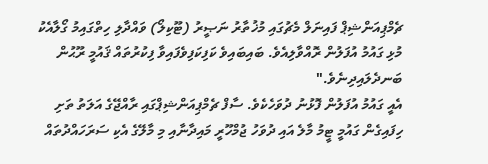ޗެމްޕިއަންޝިޕް ފައިނަލް މެޗުގައި މުޚުތާރު ނަޞީރު (ޓޫކިލޯ) ވައްދާލި ހިތްގައިމު ގޯލާއެކު މުޅި ގައުމު އުފަލުން ރޮއްވާލިއެވެ. ބައިބައިވެ ކަފިކަފިވެފައިވާ ފިކުރުތައް ޤައުމީ ރޫޙުން ބަނދެލައިދިނެވެ."
އެއީ ގައުމު އުފަލުން ފޮޅުނު ދުވަހެކެވެ. ސާފް ޗެމްޕިއަންޝިޕްގައި ރާއްޖޭގެ އަލަތު ތަށި ހިފައިގެން ގައުމީ ޓީމު މާލެ އައި ދުވަހު ޖުމްހޫރީ މައިދާނާއި މި މާލޭގެ އެކި ސަރަހައްދުތައް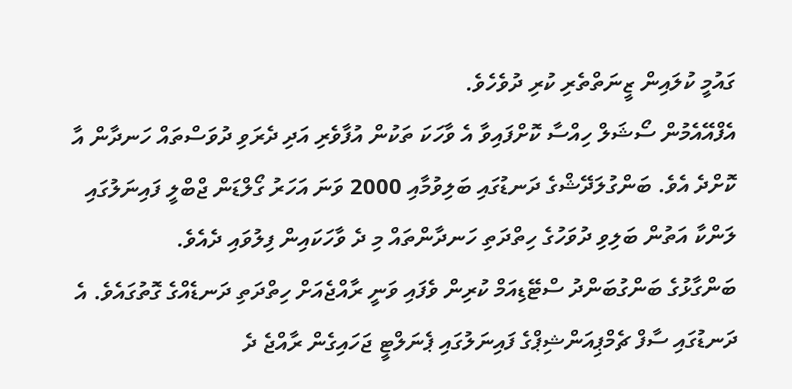ގައުމީ ކުލައިން ޒީނަތްތެރި ކުރި ދުވެހެވެ.
އެފްއޭއެމުން ސޯޝަލް ހިއްސާ ކޮށްފައިވާ އެ ވާހަކަ ތަކުން އުފާވެރި އަދި ދެރަވި ދުވަސްތައް ހަނދާން އާ ކޮށްދެ އެވެ. ބަންގުލަދޭޝްގެ ދަނޑުގައި ބަލިވުމާއި 2000 ވަނަ އަހަރު ގޯލްޑަން ޖްބްލީ ފައިނަލުގައި ލަންކާ އަތުން ބަލިވި ދުވަހުގެ ހިތްދަތި ހަނދާންތައް މި ދެ ވާހަކައިން ފިލުވައި ދެއެވެ.
ބަންގާޅުގެ ބަންގުބަންދު ސްޓޭޑިއަމް ކުރިން ވެފައި ވަނީ ރާއްޖެއަށް ހިތްދަތި ދަނޑެއްގެ ގޮތުގައެވެ. އެ ދަނޑުގައި ސާފް ޗެމްޕިއަންޝިޕްގެ ފައިނަލުގައި ޕެނަލްޓީ ޖަހައިގެން ރާއްޖެ ދެ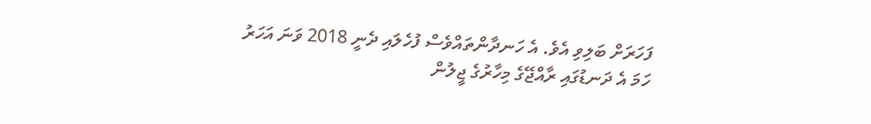ފަހަރަށް ބަލިވި އެވެ. އެ ހަނދާންތައްވެސް ފުހެލައި ދެނީ 2018 ވަނަ އަހަރު ހަމަ އެ ދަނޑުގައި ރާއްޖޭގެ މިހާރުގެ ޖީލުން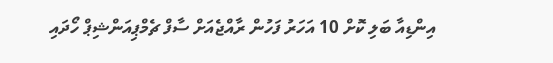އިންޑިއާ ބަލި ކޮށް 10 އަހަރު ފަހުން ރާއްޖެއަށް ސާފް ޗެމްޕިއަންޝިޕް ހޯދައި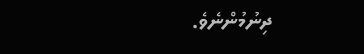ދިނުމުންނެވެ.